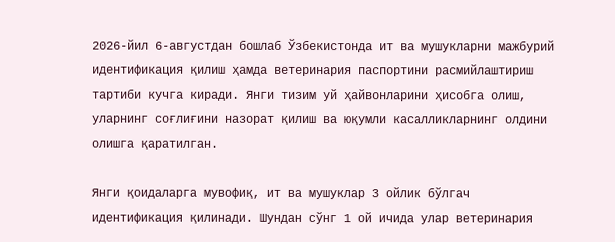2026-йил 6-августдан бошлаб Ўзбекистонда ит ва мушукларни мажбурий идентификация қилиш ҳамда ветеринария паспортини расмийлаштириш тартиби кучга киради. Янги тизим уй ҳайвонларини ҳисобга олиш, уларнинг соғлиғини назорат қилиш ва юқумли касалликларнинг олдини олишга қаратилган.

Янги қоидаларга мувофиқ, ит ва мушуклар 3 ойлик бўлгач идентификация қилинади. Шундан сўнг 1 ой ичида улар ветеринария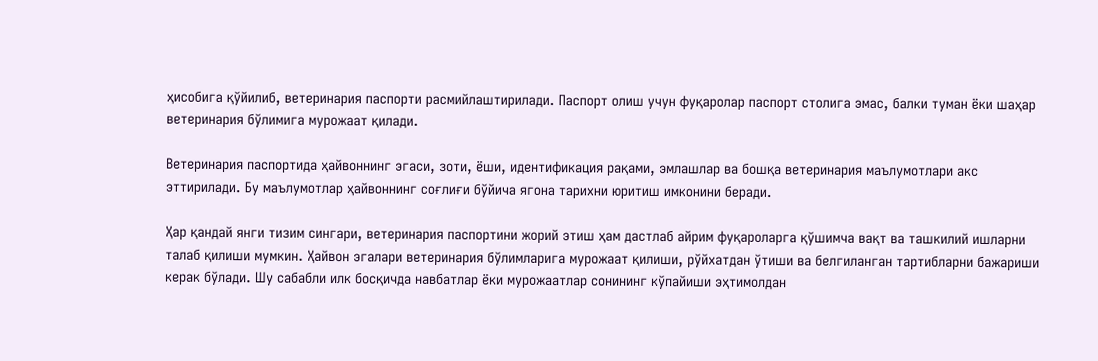ҳисобига қўйилиб, ветеринария паспорти расмийлаштирилади. Паспорт олиш учун фуқаролар паспорт столига эмас, балки туман ёки шаҳар ветеринария бўлимига мурожаат қилади.

Ветеринария паспортида ҳайвоннинг эгаси, зоти, ёши, идентификация рақами, эмлашлар ва бошқа ветеринария маълумотлари акс эттирилади. Бу маълумотлар ҳайвоннинг соғлиғи бўйича ягона тарихни юритиш имконини беради.

Ҳар қандай янги тизим сингари, ветеринария паспортини жорий этиш ҳам дастлаб айрим фуқароларга қўшимча вақт ва ташкилий ишларни талаб қилиши мумкин. Ҳайвон эгалари ветеринария бўлимларига мурожаат қилиши, рўйхатдан ўтиши ва белгиланган тартибларни бажариши керак бўлади. Шу сабабли илк босқичда навбатлар ёки мурожаатлар сонининг кўпайиши эҳтимолдан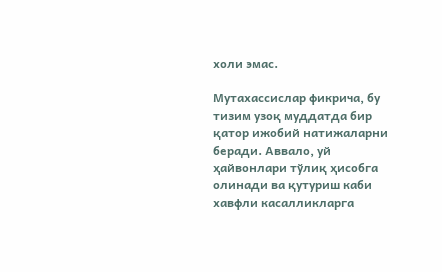холи эмас.

Мутахассислар фикрича, бу тизим узоқ муддатда бир қатор ижобий натижаларни беради. Аввало, уй ҳайвонлари тўлиқ ҳисобга олинади ва қутуриш каби хавфли касалликларга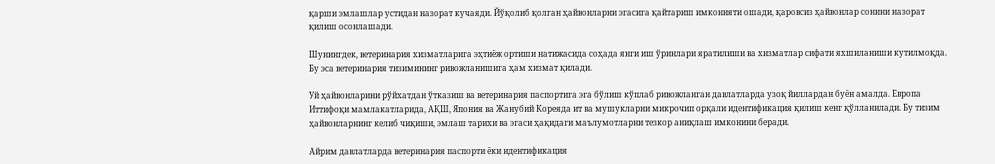қарши эмлашлар устидан назорат кучаяди. Йўқолиб қолган ҳайвонларни эгасига қайтариш имконияти ошади, қаровсиз ҳайвонлар сонини назорат қилиш осонлашади.

Шунингдек, ветеринария хизматларига эҳтиёж ортиши натижасида соҳада янги иш ўринлари яратилиши ва хизматлар сифати яхшиланиши кутилмоқда. Бу эса ветеринария тизимининг ривожланишига ҳам хизмат қилади.

Уй ҳайвонларини рўйхатдан ўтказиш ва ветеринария паспортига эга бўлиш кўплаб ривожланган давлатларда узоқ йиллардан буён амалда. Европа Иттифоқи мамлакатларида, АҚШ, Япония ва Жанубий Кореяда ит ва мушукларни микрочип орқали идентификация қилиш кенг қўлланилади. Бу тизим ҳайвонларнинг келиб чиқиши, эмлаш тарихи ва эгаси ҳақидаги маълумотларни тезкор аниқлаш имконини беради.

Айрим давлатларда ветеринария паспорти ёки идентификация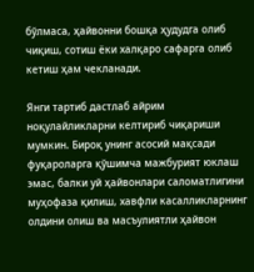бўлмаса, ҳайвонни бошқа ҳудудга олиб чиқиш, сотиш ёки халқаро сафарга олиб кетиш ҳам чекланади.

Янги тартиб дастлаб айрим ноқулайликларни келтириб чиқариши мумкин. Бироқ унинг асосий мақсади фуқароларга қўшимча мажбурият юклаш эмас, балки уй ҳайвонлари саломатлигини муҳофаза қилиш, хавфли касалликларнинг олдини олиш ва масъулиятли ҳайвон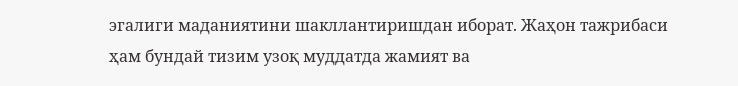эгалиги маданиятини шакллантиришдан иборат. Жаҳон тажрибаси ҳам бундай тизим узоқ муддатда жамият ва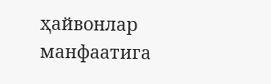ҳайвонлар манфаатига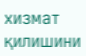хизмат қилишини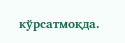кўрсатмоқда.